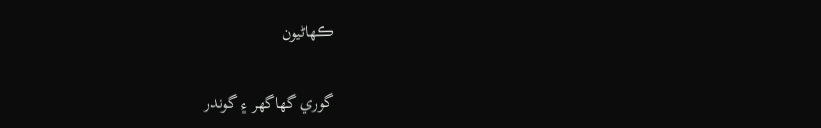ڪھاڻيون

گوري گهاگهر ۽ گوندر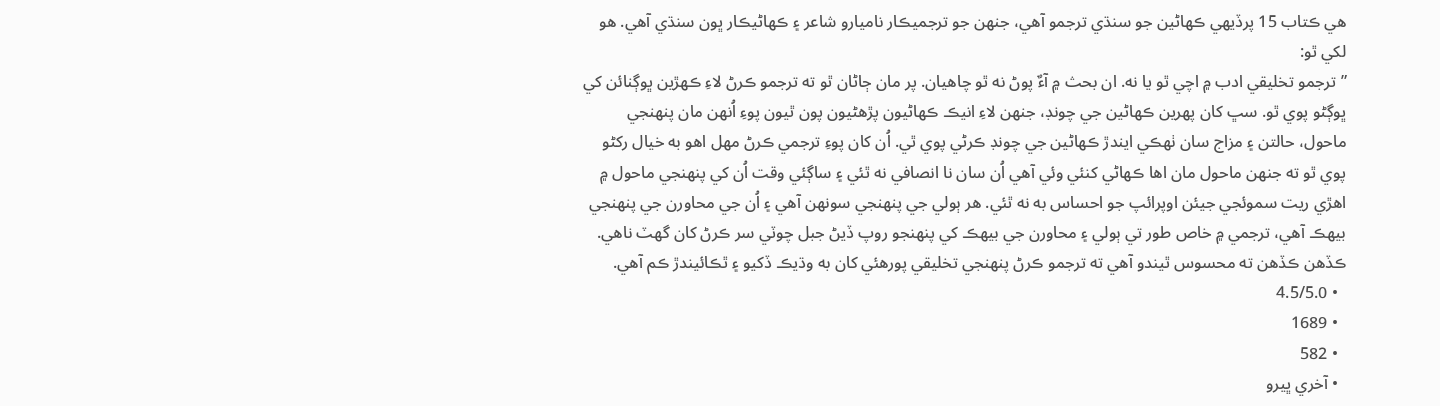هي ڪتاب 15 پرڏيهي ڪهاڻين جو سنڌي ترجمو آهي، جنهن جو ترجميڪار ناميارو شاعر ۽ ڪهاڻيڪار ڀون سنڌي آهي. هو لکي ٿو:
”ترجمو تخليقي ادب ۾ اچي ٿو يا نه. ان بحث ۾ آءٌ پوڻ نه ٿو چاهيان. پر مان ڄاڻان ٿو ته ترجمو ڪرڻ لاءِ ڪهڙين ڀوڳنائن کي ڀوڳڻو پوي ٿو. سڀ کان پهرين ڪهاڻين جي چونڊ، جنهن لاءِ انيڪ ڪهاڻيون پڙهڻيون پون ٿيون پوءِ اُنهن مان پنهنجي ماحول، حالتن ۽ مزاج سان ٺهڪي ايندڙ ڪهاڻين جي چونڊ ڪرڻي پوي ٿي. اُن کان پوءِ ترجمي ڪرڻ مهل اهو به خيال رکڻو پوي ٿو ته جنهن ماحول مان اها ڪهاڻي کنئي وئي آهي اُن سان نا انصافي نه ٿئي ۽ ساڳئي وقت اُن کي پنهنجي ماحول ۾ اهڙي ريت سموئجي جيئن اوپرائپ جو احساس به نه ٿئي. هر ٻولي جي پنهنجي سونهن آهي ۽ اُن جي محاورن جي پنهنجي بيهڪ آهي، ترجمي ۾ خاص طور تي ٻولي ۽ محاورن جي بيهڪ کي پنهنجو روپ ڏيڻ جبل چوٽي سر ڪرڻ کان گهٽ ناهي. ڪڏهن ڪڏهن ته محسوس ٿيندو آهي ته ترجمو ڪرڻ پنهنجي تخليقي پورهئي کان به وڌيڪ ڏکيو ۽ ٿڪائيندڙ ڪم آهي.
  • 4.5/5.0
  • 1689
  • 582
  • آخري ڀيرو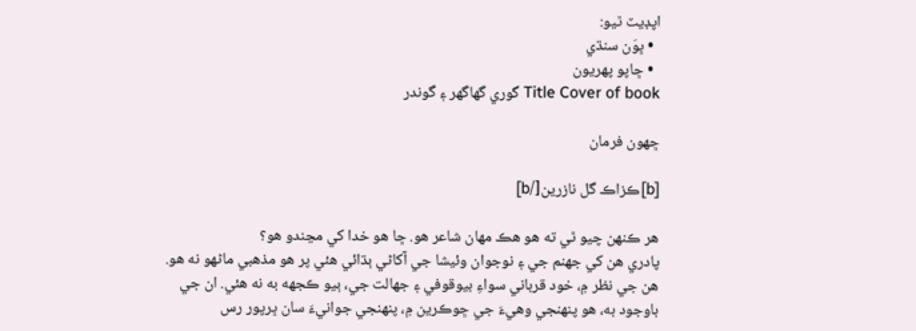اپڊيٽ ٿيو:
  • ڀوَن سنڌي
  • ڇاپو پھريون
Title Cover of book گوري گهاگهر ۽ گوندر

ڇهون فرمان

[b]ڪزاڪ گل نازرين[/b]

هر ڪنهن چيو ٿي ته هو هڪ مهان شاعر هو. ڇا هو خدا کي مڃندو هو؟
پادري هن کي جهنم جي ۽ نوجوان وئيشا جي آکاڻي ٻڌائي هئي پر هو مذهبي ماڻهو نه هو. هن جي نظر ۾، خود قرباني سواءِ بيوقوفي ۽ جهالت جي، ٻيو ڪجهه به نه هئي. ان جي باوجود به، هو پنهنجي وهيءَ جي ڇوڪرين ۾، پنهنجي جوانيءَ سان ڀرپور رس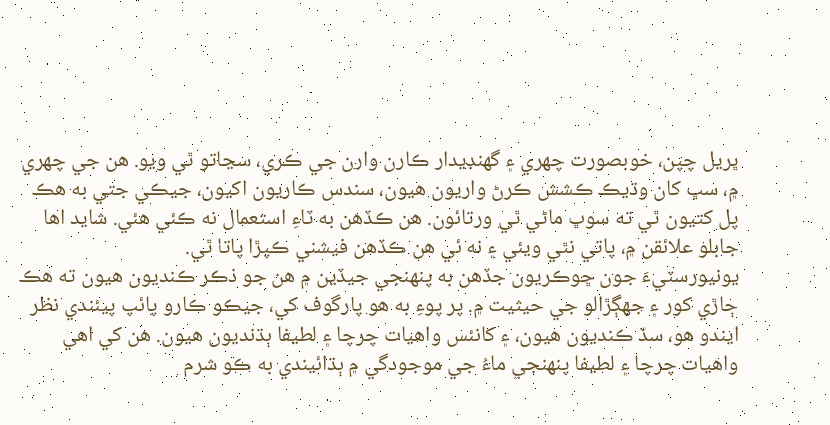ڀريل چپن، خوبصورت چهري ۽ گهنڊيدار ڪارن وارن جي ڪري، سڃاتو ٿي ويو. هن جي چهري ۾، سڀ کان وڌيڪ ڪشش ڪرڻ واريون هيون، سندس ڪاريون اکيون، جيڪي جتي به هڪ پل کتيون ٿي ته سوڀ ماڻي ٿي ورتائون. هن ڪڏهن به ٽاءِ استعمال نه ڪئي هئي. شايد اها جابلو علائقن ۾، پاتي نٿي ويئي ۽ نه ئي هن ڪڏهن فيشني ڪپڙا پاتا ٿي.
يونيورسٽيءَ جون ڇوڪريون جڏهن به پنهنجي جيڏين ۾ هن جو ذڪر ڪنديون هيون ته هڪ ڄاڙي کور ۽ جهڳڙالو جي حيثيت ۾. پر پوءِ به هو پارگوف کي، جيڪو ڪارو پائپ پيئندي نظر ايندو هو، سڏ ڪنديون هيون، ۽ کانئس واهيات چرچا ۽ لطيفا ٻڌنديون هيون. هن کي اهي واهيات چرچا ۽ لطيفا پنهنجي ماءُ جي موجودگي ۾ ٻڌائيندي به ڪو شرم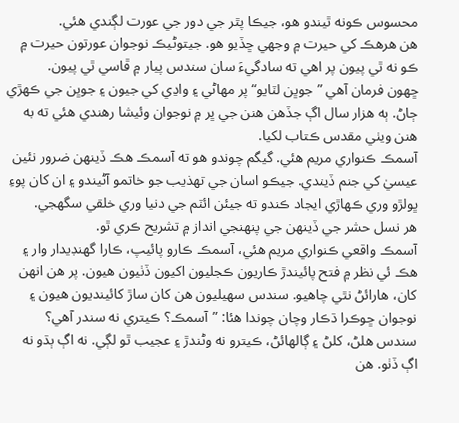محسوس ڪونه ٿيندو هو، جيڪا پٿر جي دور جي عورت لڳندي هئي.
هن هرهڪ کي حيرت ۾ وجهي ڇڏيو هو. جيتوڻيڪ نوجوان عورتون حيرت ۾ ڪو نه ٿي پيون پر اهي ته سادگيءَ سان سندس پيار ۾ ڦاسي ٿي پيون.
ڇهون فرمان آهي ”جوڀن لٽايو“ پر مهاڻي ۽ واڍي کي جيون ۽ جوڀن جي ڪهڙي ڄاڻ. ٻه هزار سال اڳ جڏهن هنن جي ڀر ۾ نوجوان وئيشا رهندي هئي ته به هنن ويٺي مقدس ڪتاب لکيا.
آسمڪ ڪنواري مريم هئي. گيگم چوندو هو ته آسمڪ هڪ ڏينهن ضرور نئين عيسيٰ کي جنم ڏيندي. جيڪو اسان جي تهذيب جو خاتمو آڻيندو ۽ ان کان پوءِ ڀولڙو وري ڪهاڙي ايجاد ڪندو ته جيئن ائٽم جي دنيا وري خلقي سگهجي.
هر نسل حشر جي ڏينهن جي پنهنجي انداز ۾ تشريح ڪري ٿو.
آسمڪ واقعي ڪنواري مريم هئي، آسمڪ ڪارو پائيپ، ڪارا گهنڊيدار وار ۽ هڪ ئي نظر ۾ فتح پائيندڙ ڪاريون ڪجليون اکيون ڏٺيون هيون. پر هن انهن کان، هارائڻ نٿي چاهيو. سندس سهيليون هن کان ساڙ کائينديون هيون ۽ نوجوان ڇوڪرا ڌڪار وچان چوندا هئا: ”آسمڪ؟ ڪيتري نه سندر آهي؟ سندس هلڻ، کلڻ ۽ ڳالهائڻ، ڪيترو نه وڻندڙ ۽ عجيب ٿو لڳي. نه اڳ ٻڌو نه اڳ ڏٺو. هن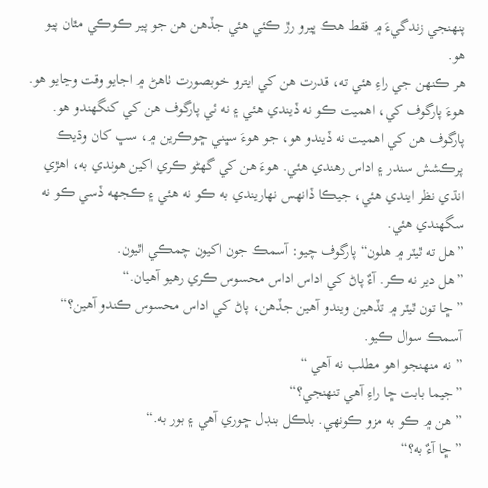پنهنجي زندگيءَ ۾ فقط هڪ ڀيرو رڙ ڪئي هئي جڏهن هن جو پير ڪوڪي مٿان پيو هو.
هر ڪنهن جي راءِ هئي ته، قدرت هن کي ايترو خوبصورت ٺاهڻ ۾ اجايو وقت وڃايو هو. هوءَ پارگوف کي، اهميت ڪو نه ڏيندي هئي ۽ نه ئي پارگوف هن کي کنگهندو هو. پارگوف هن کي اهميت نه ڏيندو هو، جو هوءَ سڀني ڇوڪرين ۾، سڀ کان وڌيڪ پرڪشش سندر ۽ اداس رهندي هئي. هوءَ هن کي گهڻو ڪري اکين هوندي به، اهڙي انڌي نظر ايندي هئي، جيڪا ڏانهس نهاريندي به ڪو نه هئي ۽ ڪجهه ڏسي ڪو نه سگهندي هئي.
”هل ته ٿيٽر ۾ هلون“ پارگوف چيو: آسمڪ جون اکيون چمڪي اٿيون.
”هل دير نه ڪر. آءٌ پاڻ کي اداس اداس محسوس ڪري رهيو آهيان.“
”ڇا تون ٿيٽر ۾ تڏهين ويندو آهين جڏهن، پاڻ کي اداس محسوس ڪندو آهين؟“ آسمڪ سوال ڪيو.
” نه منهنجو اهو مطلب نه آهي “
”جيما بابت ڇا راءِ آهي تنهنجي؟“
”هن ۾ ڪو به مزو ڪونهي. بلڪل بنڊل ڇوري آهي ۽ بور به.“
”ڇا آءٌ به؟“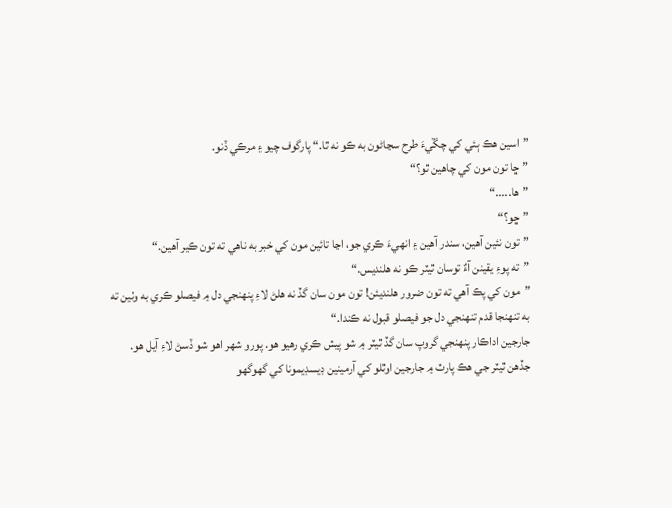”اسين هڪ ٻئي کي چڱيءَ طرح سڃاڻون به ڪو نه ٿا.“ پارگوف چيو ۽ مرڪي ڏنو.
”ڇا تون مون کي چاهين ٿو؟“
”ها.....“
”ڇو؟“
”تون نئين آهين، سندر آهين ۽ انهيءَ ڪري جو، اڃا تائين مون کي خبر به ناهي ته تون ڪير آهين.“
”ته پوءِ يقينن آءٌ توسان ٿيٽر ڪو نه هلنديس.“
”مون کي پڪ آهي ته تون ضرور هلنديئن! تون مون سان گڏ نه هلڻ لاءِ پنهنجي دل ۾ فيصلو ڪري به وٺين ته به تنهنجا قدم تنهنجي دل جو فيصلو قبول نه ڪندا.“
جارجين اداڪار پنهنجي گروپ سان گڏ ٿيٽر ۾ شو پيش ڪري رهيو هو. پورو شهر اهو شو ڏسڻ لاءِ آيل هو.
جڏهن ٿيٽر جي هڪ پارٽ ۾ جارجين اوٿلو کي آرمينين ڊيسڊيمونا کي گهوگهو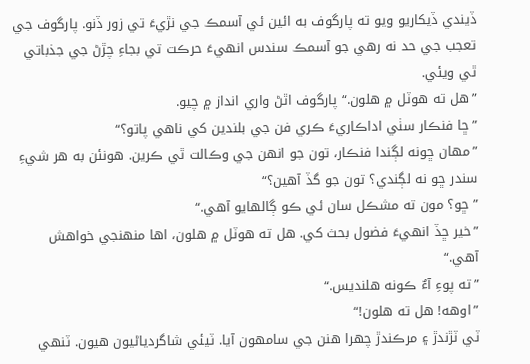ڏيندي ڏيکاريو ويو ته پارگوف به ائين ئي آسمڪ جي نڙيءَ تي زور ڏنو. پارگوف جي تعجب جي حد نه رهي جو آسمڪ سندس انهيءَ حرڪت تي بجاءِ چڙڻ جي جذباتي ٿي ويئي.
”هل ته هوٽل ۾ هلون.“ پارگوف اٿڻ واري انداز ۾ چيو.
”ڇا فنڪار سٺي اداڪاريءَ ڪري فن جي بلندين کي ناهي پاتو؟“
”مهان ڇونه لڳندا فنڪار، تون جو انهن جي وڪالت ٿي ڪرين. هونئن به هر شيءِ سندر ڇو نه لڳندي؟ تون جو گڏ آهين؟“
”ڇو؟ مون ته مشڪل سان ئي ڪو ڳالهايو آهي.“
”خير ڇڏ انهيءَ فضول بحث کي. هل ته هوٽل ۾ هلون، اها منهنجي خواهش آهي.“
”ته پوءِ آءٌ ڪونه هلنديس.“
”اوهه! هل ته هلون!“
ٽي ٽڙندڙ ۽ مرڪندڙ چهرا هنن جي سامهون آيا. ٽيئي شاگردياڻيون هيون. ٽنهي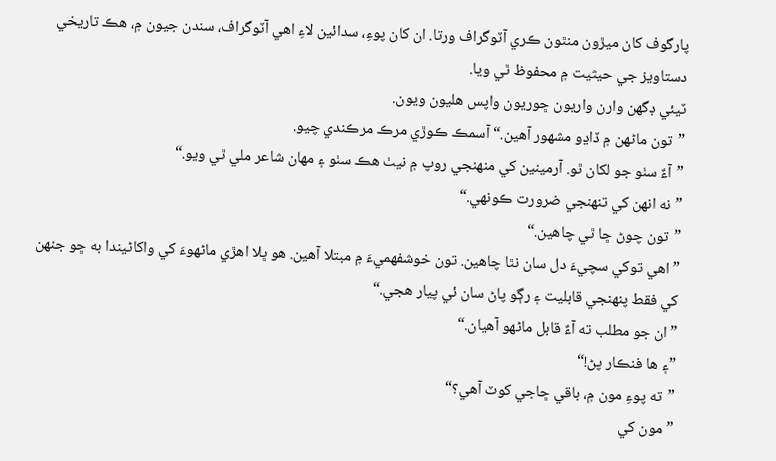پارگوف کان ميڙون منٿون ڪري آٽوگراف ورتا. ان کان پوءِ، سدائين لاءِ اهي آٽوگراف، سندن جيون ۾، هڪ تاريخي دستاويز جي حيثيت ۾ محفوظ ٿي ويا.
ٽيئي ڊگهن وارن واريون ڇوريون واپس هليون ويون.
”تون ماڻهن ۾ ڏاڍو مشهور آهين.“ آسمڪ ڪوڙي مرڪ مرڪندي چيو.
”آءٌ سٺو جو لکان ٿو. آرمينين کي منهنجي روپ ۾ نيٺ هڪ سٺو ۽ مهان شاعر ملي ٿي ويو.“
”نه انهن کي تنهنجي ضرورت ڪونهي.“
”تون چوڻ ڇا ٿي چاهين.“
”اهي توکي سچيءَ دل سان نٿا چاهين. تون خوشفهميءَ ۾ مبتلا آهين. هو ڀلا اهڙي ماڻهوءَ کي واکاڻيندا به ڇو جنهن کي فقط پنهنجي قابليت ۽ رڳو پاڻ سان ئي پيار هجي.“
”ان جو مطلب ته آءٌ قابل ماڻهو آهيان.“
”۽ ها فنڪار پڻ!“
”ته پوءِ مون ۾، باقي ڇاجي کوٽ آهي؟“
”مون کي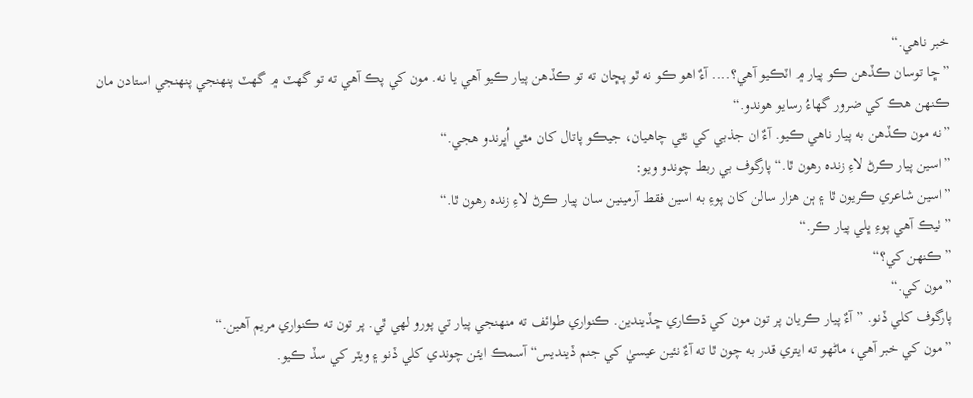خبر ناهي.“
”ڇا توسان ڪڏهن ڪو پيار ۾ اٽڪيو آهي؟.... آءٌ اهو ڪو نه ٿو پڇان ته تو ڪڏهن پيار ڪيو آهي يا نه. مون کي پڪ آهي ته تو گهٽ ۾ گهٽ پنهنجي پنهنجي استادن مان ڪنهن هڪ کي ضرور گهاءُ رسايو هوندو.“
”نه مون ڪڏهن به پيار ناهي ڪيو. آءٌ ان جذبي کي نٿي چاهيان، جيڪو پاتال کان مٿي اُڀرندو هجي.“
”اسين پيار ڪرڻ لاءِ زنده رهون ٿا.“ پارگوف بي ربط چوندو ويو:
”اسين شاعري ڪريون ٿا ۽ ٻن هزار سالن کان پوءِ به اسين فقط آرمينين سان پيار ڪرڻ لاءِ زنده رهون ٿا.“
”ٺيڪ آهي پوءِ ڀلي پيار ڪر.“
”ڪنهن کي؟“
”مون کي.“
پارگوف کلي ڏنو. ”آءٌ پيار ڪريان پر تون مون کي ڌڪاري ڇڏيندين. ڪنواري طوائف ته منهنجي پيار تي پورو لهي ٿي. پر تون ته ڪنواري مريم آهين.“
”مون کي خبر آهي، ماڻهو ته ايتري قدر به چون ٿا ته آءٌ نئين عيسيٰ کي جنم ڏينديس“ آسمڪ ايئن چوندي کلي ڏنو ۽ ويٽر کي سڏ ڪيو.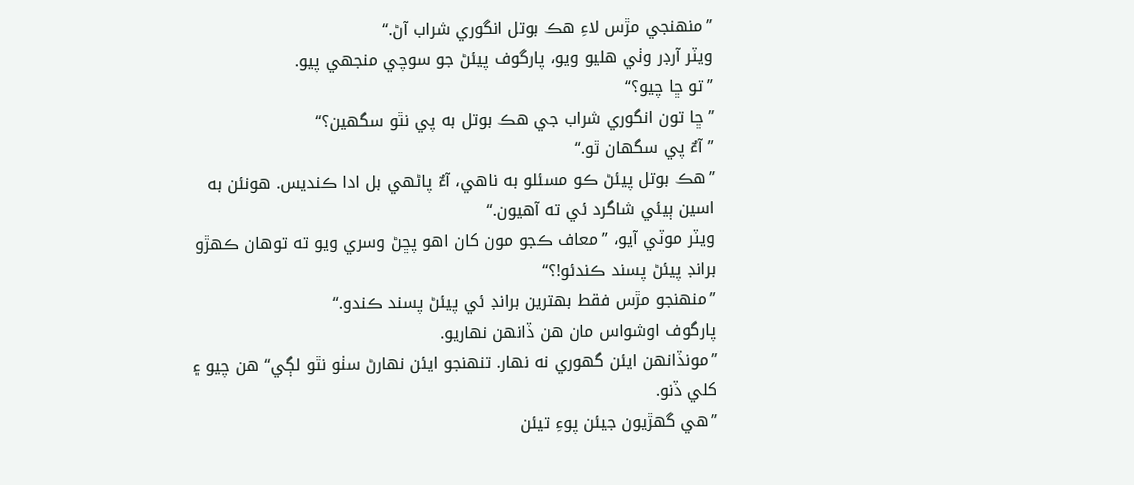”منهنجي مڙس لاءِ هڪ بوتل انگوري شراب آڻ.“
ويٽر آرڊر وٺي هليو ويو، پارگوف پيئڻ جو سوچي منجهي پيو.
”تو ڇا چيو؟“
”ڇا تون انگوري شراب جي هڪ بوتل به پي نٿو سگهين؟“
”آءٌ پي سگهان ٿو.“
”هڪ بوتل پيئڻ ڪو مسئلو به ناهي، آءٌ پاڻهي بل ادا ڪنديس. هونئن به اسين ٻيئي شاگرد ئي ته آهيون.“
ويٽر موٽي آيو، ”معاف ڪجو مون کان اهو پڇڻ وسري ويو ته توهان ڪهڙو برانڊ پيئڻ پسند ڪندئو!؟“
”منهنجو مڙس فقط بهترين برانڊ ئي پيئڻ پسند ڪندو.“
پارگوف اوشواس مان هن ڏانهن نهاريو.
”مونڏانهن ايئن گهوري نه نهار. تنهنجو ايئن نهارڻ سٺو نٿو لڳي“ هن چيو ۽ کلي ڏنو.
”هي گهڙيون جيئن پوءِ تيئن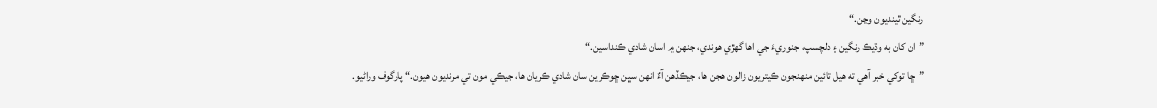رنگين ٿينديون وڃن.“
”ان کان به وڌيڪ رنگين ۽ دلچسپ، جنوريءَ جي اها گهڙي هوندي، جنهن ۾ اسان شادي ڪنداسين.“
”ڇا توکي خبر آهي ته هيل تائين منهنجون ڪيتريون زالون هجن ها، جيڪڏهن آءٌ انهن سڀن ڇوڪرين سان شادي ڪريان ها، جيڪي مون تي مرنديون هيون.“ پارگوف وراڻيو.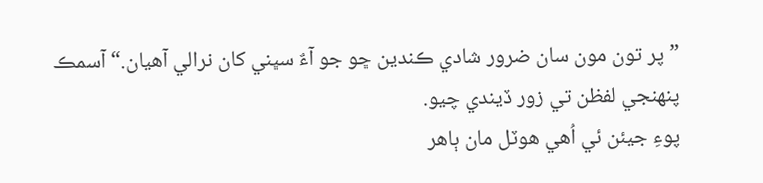”پر تون مون سان ضرور شادي ڪندين ڇو جو آءٌ سڀني کان نرالي آهيان.“ آسمڪ پنهنجي لفظن تي زور ڏيندي چيو.
پوءِ جيئن ئي اُهي هوٽل مان ٻاهر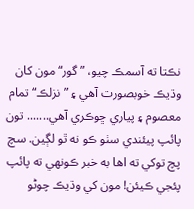نڪتا ته آسمڪ چيو، ”گور“ مون کان وڌيڪ خوبصورت آهي ۽ ”نزلڪ“ تمام معصوم ۽ پياري ڇوڪري آهي....... تون پائپ پيئندي سٺو ڪو نه ٿو لڳين. سچ پچ توکي ته اها به خبر ڪونهي ته پائپ پئجي ڪيئن! مون کي وڌيڪ چوڻو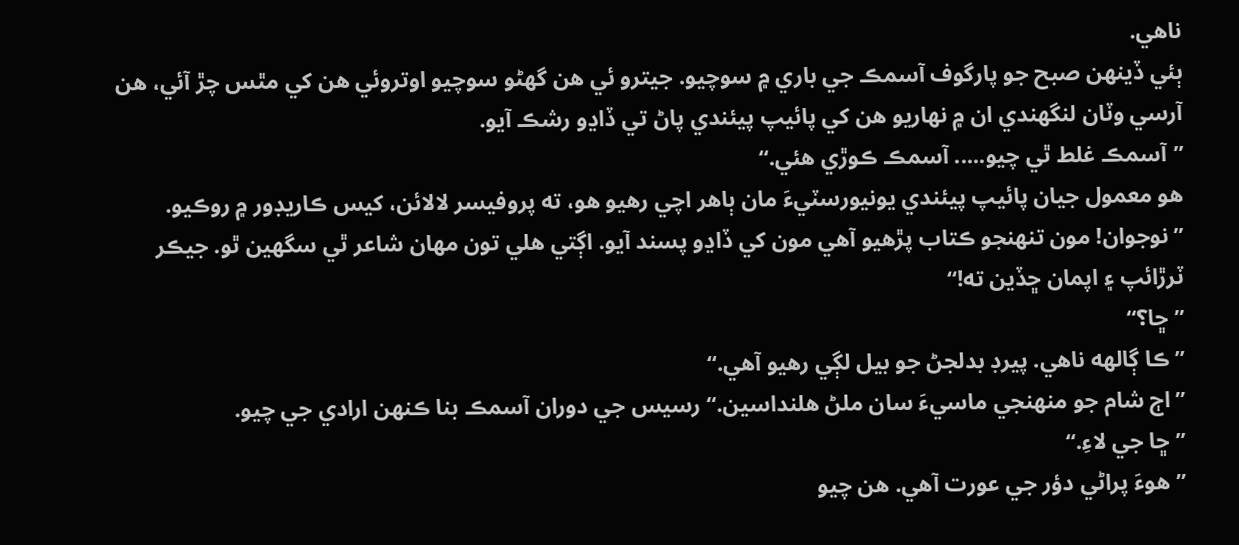ناهي.
ٻئي ڏينهن صبح جو پارگوف آسمڪ جي باري ۾ سوچيو. جيترو ئي هن گهڻو سوچيو اوتروئي هن کي مٿس چڙ آئي، هن آرسي وٽان لنگهندي ان ۾ نهاريو هن کي پائيپ پيئندي پاڻ تي ڏاڍو رشڪ آيو.
”آسمڪ غلط ٿي چيو..... آسمڪ ڪوڙي هئي.“
هو معمول جيان پائيپ پيئندي يونيورسٽيءَ مان ٻاهر اچي رهيو هو، ته پروفيسر لالائن، کيس ڪاريڊور ۾ روڪيو.
”نوجوان! مون تنهنجو ڪتاب پڙهيو آهي مون کي ڏاڍو پسند آيو. اڳتي هلي تون مهان شاعر ٿي سگهين ٿو. جيڪر ٽرڙائپ ۽ اپمان ڇڏين ته!“
”ڇا؟“
”ڪا ڳالهه ناهي. پيرڊ بدلجڻ جو بيل لڳي رهيو آهي.“
”اڄ شام جو منهنجي ماسيءَ سان ملڻ هلنداسين.“ رسيس جي دوران آسمڪ بنا ڪنهن ارادي جي چيو.
”ڇا جي لاءِ.“
”هوءَ پراڻي دؤر جي عورت آهي. هن چيو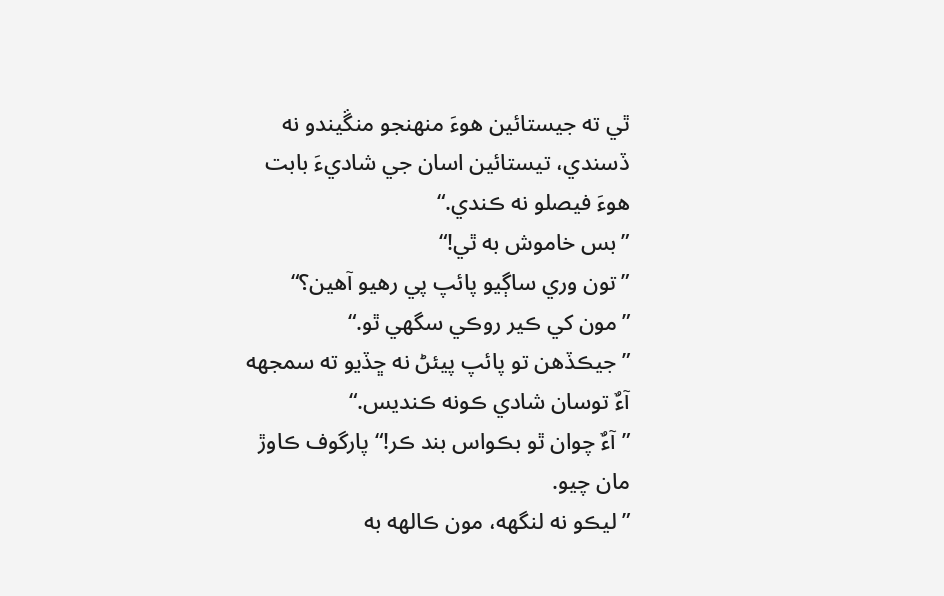ٿي ته جيستائين هوءَ منهنجو منڱيندو نه ڏسندي، تيستائين اسان جي شاديءَ بابت هوءَ فيصلو نه ڪندي.“
”بس خاموش به ٿي!“
”تون وري ساڳيو پائپ پي رهيو آهين؟“
”مون کي ڪير روڪي سگهي ٿو.“
”جيڪڏهن تو پائپ پيئڻ نه ڇڏيو ته سمجهه آءٌ توسان شادي ڪونه ڪنديس.“
”آءٌ چوان ٿو بڪواس بند ڪر!“ پارگوف ڪاوڙ مان چيو.
”ليڪو نه لنگهه، مون ڪالهه به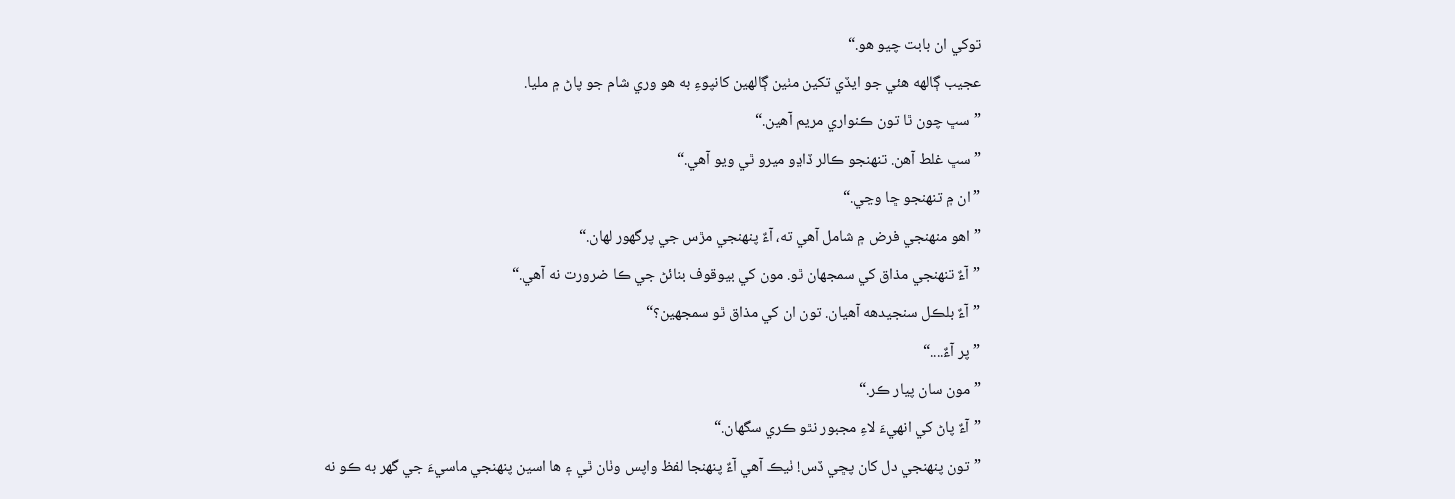توکي ان بابت چيو هو.“
عجيب ڳالهه هئي جو ايڏي تکين مٺين ڳالهين کانپوءِ به هو وري شام جو پاڻ ۾ مليا.
”سڀ چون ٿا تون ڪنواري مريم آهين.“
”سڀ غلط آهن. تنهنجو ڪالر ڏاڍو ميرو ٿي ويو آهي.“
”ان ۾ تنهنجو ڇا وڃي.“
”اهو منهنجي فرض ۾ شامل آهي ته، آءٌ پنهنجي مڙس جي پرگهور لهان.“
”آءٌ تنهنجي مذاق کي سمجهان ٿو. مون کي بيوقوف بنائڻ جي ڪا ضرورت نه آهي.“
”آءٌ بلڪل سنجيدهه آهيان. تون ان کي مذاق ٿو سمجهين؟“
”پر آءٌ....“
”مون سان پيار ڪر.“
”آءٌ پاڻ کي انهيءَ لاءِ مجبور نٿو ڪري سگهان.“
”تون پنهنجي دل کان پڇي ڏس! ٺيڪ آهي آءٌ پنهنجا لفظ واپس وٺان ٿي ۽ ها اسين پنهنجي ماسيءَ جي گهر به ڪو نه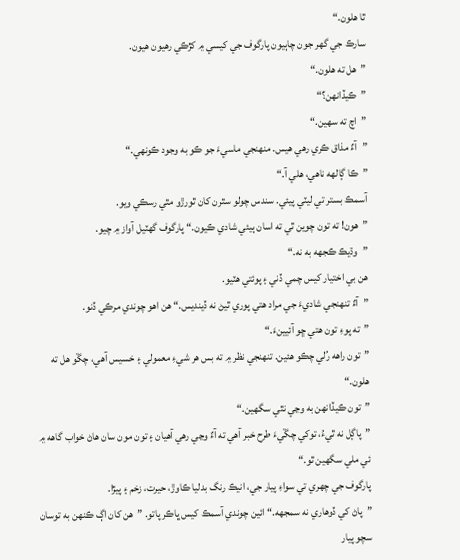ٿا هلون.“
سارڪ جي گهر جون چاٻيون پارگوف جي کيسي ۾ کڙڪي رهيون هيون.
”هل ته هلون.“
”ڪيڏانهن؟“
”اچ ته سهين.“
”آءٌ مذاق ڪري رهي هيس. منهنجي ماسيءَ جو ڪو به وجود ڪونهي.“
”ڪا ڳالهه ناهي، هلي آ.“
آسمڪ بستر تي ليٽي پيئي. سندس چولو سٿرن کان ٿورڙو مٿي رسڪي ويو.
”هون! ته تون چوين ٿي ته اسان ٻيئي شادي ڪيون.“ پارگوف گهٽيل آواز ۾ چيو.
”وڌيڪ ڪجهه به نه.“
هن بي اختيار کيس چمي ڏني ۽ پوئتي هٽيو.
”آءٌ تنهنجي شاديءَ جي مراد هتي پوري ٿيڻ نه ڏينديس.“ هن اهو چوندي مرڪي ڏنو.
”ته پوءِ تون هتي ڇو آئيينءَ.“
”تون راهه رُلي چڪو هئين. تنهنجي نظر ۾ ته بس هر شيءِ معمولي ۽ خسيس آهي، چڱو هل ته هلون.“
”تون ڪيڏانهن به وڃي نٿي سگهين.“
”پاڳل نه ٿيءُ، توکي چڱيءَ طرح خبر آهي ته آءٌ وڃي رهي آهيان ۽ تون مون سان هاڻ خواب گاهه ۾ ئي ملي سگهين ٿو.“
پارگوف جي چهري تي سواءِ پيار جي، انيڪ رنگ بدليا ڪاوڙ، حيرت، زخم ۽ پيڙا.
”پاڻ کي ڏوهاري نه سمجهه.“ ائين چوندي آسمڪ کيس ڀاڪر پاتو. ”هن کان اڳ ڪنهن به توسان سچو پيار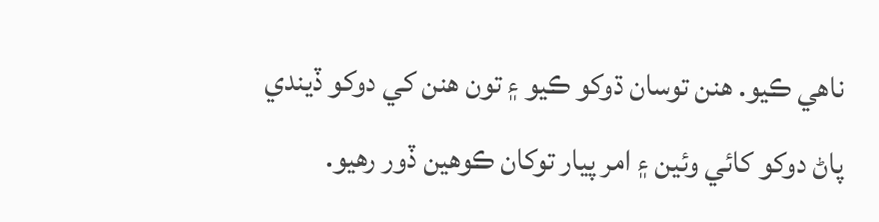ناهي ڪيو. هنن توسان ڌوکو ڪيو ۽ تون هنن کي دوکو ڏيندي پاڻ دوکو کائي وئين ۽ امر پيار توکان ڪوهين ڏور رهيو.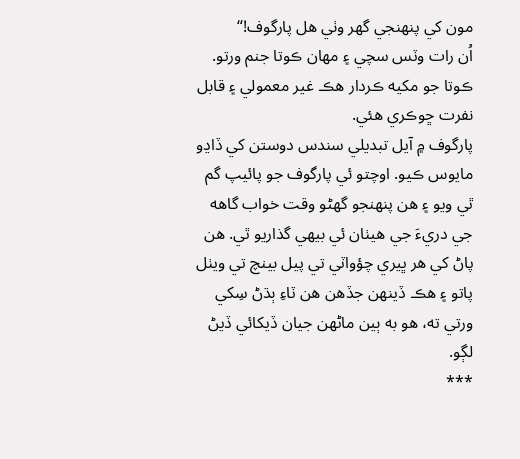مون کي پنهنجي گهر وٺي هل پارگوف!“
اُن رات وٽس سچي ۽ مهان ڪوتا جنم ورتو. ڪوتا جو مکيه ڪردار هڪ غير معمولي ۽ قابل نفرت ڇوڪري هئي.
پارگوف ۾ آيل تبديلي سندس دوستن کي ڏاڍو مايوس ڪيو. اوچتو ئي پارگوف جو پائيپ گم ٿي ويو ۽ هن پنهنجو گهڻو وقت خواب گاهه جي دريءَ جي هيٺان ئي بيهي گذاريو ٿي. هن پاڻ کي هر ڀيري چؤواٽي تي پيل بينچ تي ويٺل پاتو ۽ هڪ ڏينهن جڏهن هن ٽاءِ ٻڌڻ سِکي ورتي ته، هو به ٻين ماڻهن جيان ڏيکائي ڏيڻ لڳو.
***